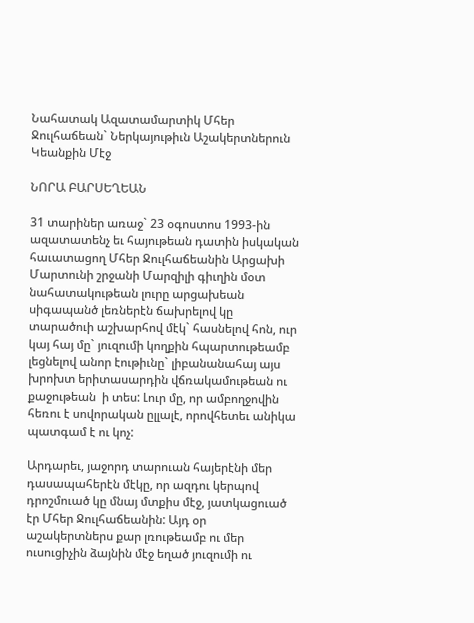Նահատակ Ազատամարտիկ Մհեր Ջուլհաճեան` Ներկայութիւն Աշակերտներուն Կեանքին Մէջ

ՆՈՐԱ ԲԱՐՍԵՂԵԱՆ

31 տարիներ առաջ` 23 օգոստոս 1993-ին ազատատենչ եւ հայութեան դատին իսկական հաւատացող Մհեր Ջուլհաճեանին Արցախի Մարտունի շրջանի Մարզիլի գիւղին մօտ նահատակութեան լուրը արցախեան սիգապանծ լեռներէն ճախրելով կը տարածուի աշխարհով մէկ` հասնելով հոն, ուր կայ հայ մը` յուզումի կողքին հպարտութեամբ լեցնելով անոր էութիւնը` լիբանանահայ այս խրոխտ երիտասարդին վճռակամութեան ու քաջութեան  ի տես: Լուր մը, որ ամբողջովին հեռու է սովորական ըլլալէ, որովհետեւ անիկա պատգամ է ու կոչ:

Արդարեւ, յաջորդ տարուան հայերէնի մեր դասապահերէն մէկը, որ ազդու կերպով դրոշմուած կը մնայ մտքիս մէջ, յատկացուած էր Մհեր Ջուլհաճեանին: Այդ օր աշակերտներս քար լռութեամբ ու մեր ուսուցիչին ձայնին մէջ եղած յուզումի ու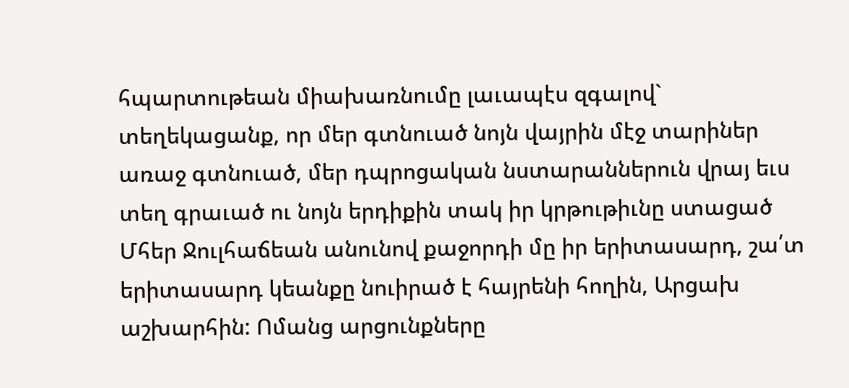հպարտութեան միախառնումը լաւապէս զգալով` տեղեկացանք, որ մեր գտնուած նոյն վայրին մէջ տարիներ առաջ գտնուած, մեր դպրոցական նստարաններուն վրայ եւս տեղ գրաւած ու նոյն երդիքին տակ իր կրթութիւնը ստացած Մհեր Ջուլհաճեան անունով քաջորդի մը իր երիտասարդ, շա՛տ երիտասարդ կեանքը նուիրած է հայրենի հողին, Արցախ աշխարհին: Ոմանց արցունքները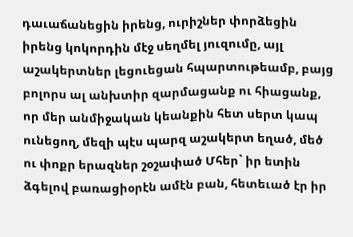դաւաճանեցին իրենց, ուրիշներ փորձեցին իրենց կոկորդին մէջ սեղմել յուզումը, այլ աշակերտներ լեցուեցան հպարտութեամբ, բայց բոլորս ալ անխտիր զարմացանք ու հիացանք, որ մեր անմիջական կեանքին հետ սերտ կապ ունեցող, մեզի պէս պարզ աշակերտ եղած, մեծ ու փոքր երազներ շօշափած Մհեր` իր ետին ձգելով բառացիօրէն ամէն բան, հետեւած էր իր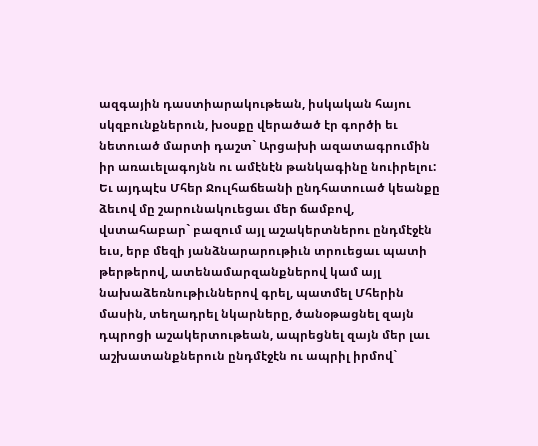ազգային դաստիարակութեան, իսկական հայու սկզբունքներուն, խօսքը վերածած էր գործի եւ նետուած մարտի դաշտ` Արցախի ազատագրումին իր առաւելագոյնն ու ամէնէն թանկագինը նուիրելու: Եւ այդպէս Մհեր Ջուլհաճեանի ընդհատուած կեանքը ձեւով մը շարունակուեցաւ մեր ճամբով, վստահաբար` բազում այլ աշակերտներու ընդմէջէն եւս, երբ մեզի յանձնարարութիւն տրուեցաւ պատի թերթերով, ատենամարզանքներով կամ այլ նախաձեռնութիւններով գրել, պատմել Մհերին մասին, տեղադրել նկարները, ծանօթացնել զայն դպրոցի աշակերտութեան, ապրեցնել զայն մեր լաւ աշխատանքներուն ընդմէջէն ու ապրիլ իրմով`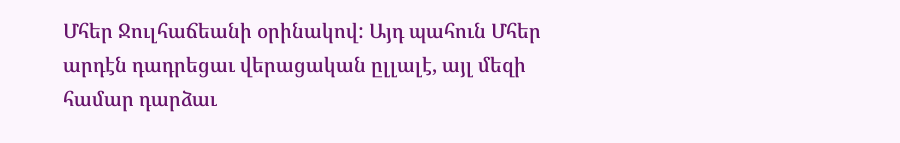Մհեր Ջուլհաճեանի օրինակով: Այդ պահուն Մհեր արդէն դադրեցաւ վերացական ըլլալէ, այլ մեզի համար դարձաւ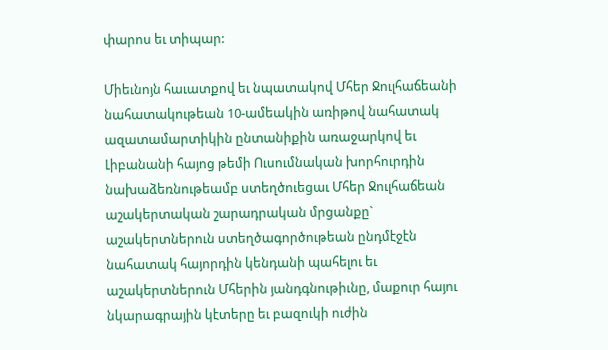փարոս եւ տիպար:

Միեւնոյն հաւատքով եւ նպատակով Մհեր Ջուլհաճեանի նահատակութեան 10-ամեակին առիթով նահատակ ազատամարտիկին ընտանիքին առաջարկով եւ Լիբանանի հայոց թեմի Ուսումնական խորհուրդին նախաձեռնութեամբ ստեղծուեցաւ Մհեր Ջուլհաճեան աշակերտական շարադրական մրցանքը` աշակերտներուն ստեղծագործութեան ընդմէջէն նահատակ հայորդին կենդանի պահելու եւ աշակերտներուն Մհերին յանդգնութիւնը, մաքուր հայու նկարագրային կէտերը եւ բազուկի ուժին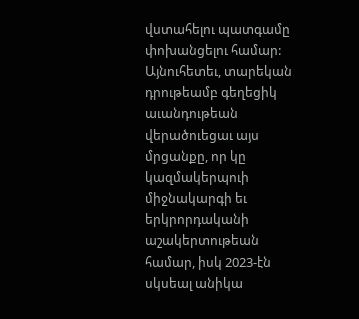վստահելու պատգամը փոխանցելու համար: Այնուհետեւ, տարեկան դրութեամբ գեղեցիկ աւանդութեան վերածուեցաւ այս մրցանքը, որ կը կազմակերպուի միջնակարգի եւ երկրորդականի աշակերտութեան համար, իսկ 2023-էն սկսեալ անիկա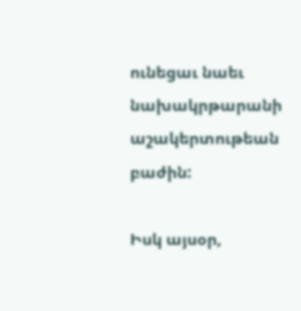ունեցաւ նաեւ նախակրթարանի աշակերտութեան բաժին:

Իսկ այսօր,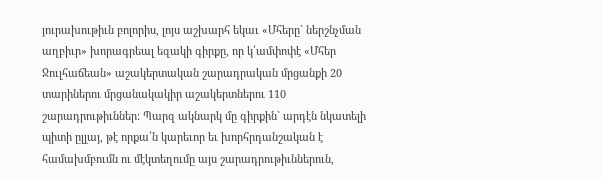յուրախութիւն բոլորիս, լոյս աշխարհ եկաւ «Մհերը` ներշնչման աղբիւր» խորագրեալ եզակի գիրքը, որ կ՛ամփոփէ «Մհեր Ջուլհաճեան» աշակերտական շարադրական մրցանքի 20 տարիներու մրցանակակիր աշակերտներու 110 շարադրութիւններ: Պարզ ակնարկ մը գիրքին` արդէն նկատելի պիտի ըլլայ, թէ որքա՛ն կարեւոր եւ խորհրդանշական է համախմբումն ու մէկտեղումը այս շարադրութիւններուն,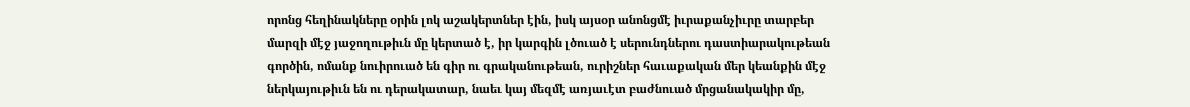որոնց հեղինակները օրին լոկ աշակերտներ էին, իսկ այսօր անոնցմէ իւրաքանչիւրը տարբեր մարզի մէջ յաջողութիւն մը կերտած է, իր կարգին լծուած է սերունդներու դաստիարակութեան գործին, ոմանք նուիրուած են գիր ու գրականութեան, ուրիշներ հաւաքական մեր կեանքին մէջ ներկայութիւն են ու դերակատար, նաեւ կայ մեզմէ առյաւէտ բաժնուած մրցանակակիր մը,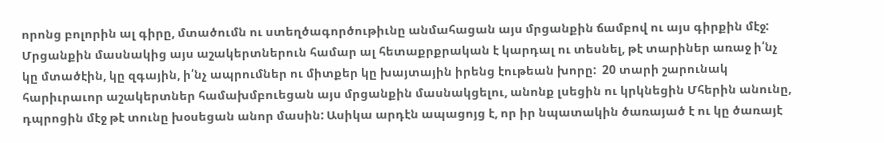որոնց բոլորին ալ գիրը, մտածումն ու ստեղծագործութիւնը անմահացան այս մրցանքին ճամբով ու այս գիրքին մէջ: Մրցանքին մասնակից այս աշակերտներուն համար ալ հետաքրքրական է կարդալ ու տեսնել, թէ տարիներ առաջ ի՛նչ կը մտածէին, կը զգային, ի՛նչ ապրումներ ու միտքեր կը խայտային իրենց էութեան խորը:  20 տարի շարունակ հարիւրաւոր աշակերտներ համախմբուեցան այս մրցանքին մասնակցելու, անոնք լսեցին ու կրկնեցին Մհերին անունը, դպրոցին մէջ թէ տունը խօսեցան անոր մասին: Ասիկա արդէն ապացոյց է, որ իր նպատակին ծառայած է ու կը ծառայէ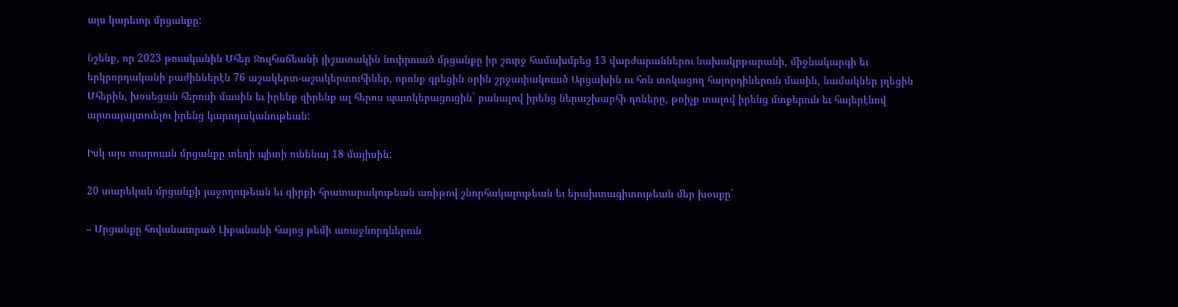այս կարեւոր մրցանքը:

Նշենք, որ 2023 թուականին Մհեր Ջուլհաճեանի յիշատակին նուիրուած մրցանքը իր շուրջ համախմբեց 13 վարժարաններու նախակրթարանի, միջնակարգի եւ երկրորդականի բաժիններէն 76 աշակերտ-աշակերտուհիներ, որոնք գրեցին օրին շրջափակուած Արցախին ու հոն տոկացող հայորդիներուն մասին, նամակներ յղեցին Մհերին, խօսեցան հերոսի մասին եւ իրենք զիրենք ալ հերոս պատկերացուցին` բանալով իրենց ներաշխարհի դռները, թռիչք տալով իրենց մտքերուն եւ հայերէնով արտայայտուելու իրենց կարողականութեան:

Իսկ այս տարուան մրցանքը տեղի պիտի ունենայ 18 մայիսին:

20 տարեկան մրցանքի յաջողութեան եւ գիրքի հրատարակութեան առիթով շնորհակալութեան եւ երախտագիտութեան մեր խօսքը`

– Մրցանքը հովանաւորած Լիբանանի հայոց թեմի առաջնորդներուն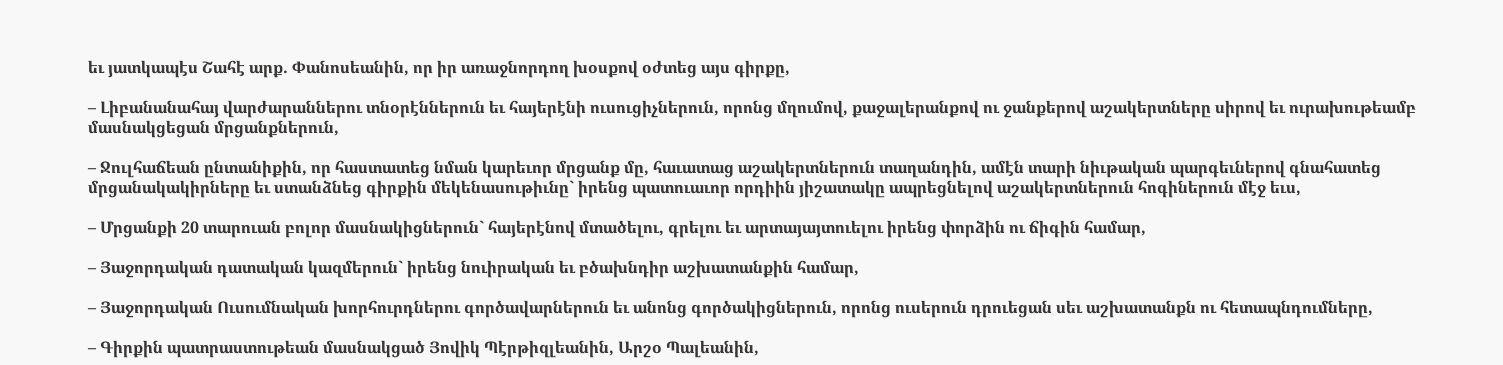եւ յատկապէս Շահէ արք. Փանոսեանին, որ իր առաջնորդող խօսքով օժտեց այս գիրքը,

– Լիբանանահայ վարժարաններու տնօրէններուն եւ հայերէնի ուսուցիչներուն, որոնց մղումով, քաջալերանքով ու ջանքերով աշակերտները սիրով եւ ուրախութեամբ մասնակցեցան մրցանքներուն,

– Ջուլհաճեան ընտանիքին, որ հաստատեց նման կարեւոր մրցանք մը, հաւատաց աշակերտներուն տաղանդին, ամէն տարի նիւթական պարգեւներով գնահատեց մրցանակակիրները եւ ստանձնեց գիրքին մեկենասութիւնը` իրենց պատուաւոր որդիին յիշատակը ապրեցնելով աշակերտներուն հոգիներուն մէջ եւս,

– Մրցանքի 20 տարուան բոլոր մասնակիցներուն` հայերէնով մտածելու, գրելու եւ արտայայտուելու իրենց փորձին ու ճիգին համար,

– Յաջորդական դատական կազմերուն` իրենց նուիրական եւ բծախնդիր աշխատանքին համար,

– Յաջորդական Ուսումնական խորհուրդներու գործավարներուն եւ անոնց գործակիցներուն, որոնց ուսերուն դրուեցան սեւ աշխատանքն ու հետապնդումները,

– Գիրքին պատրաստութեան մասնակցած Յովիկ Պէրթիզլեանին, Արշօ Պալեանին,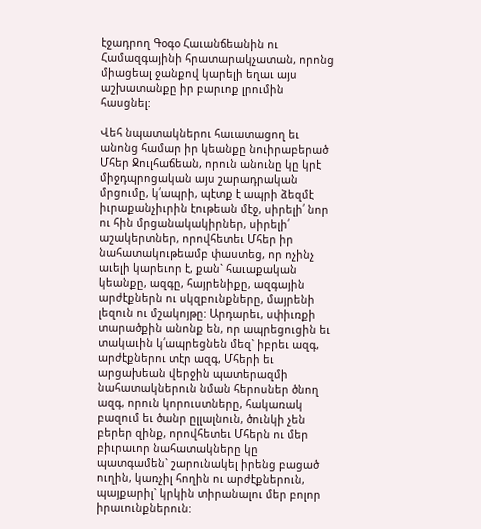էջադրող Գօգօ Հաւանճեանին ու Համազգայինի հրատարակչատան, որոնց միացեալ ջանքով կարելի եղաւ այս աշխատանքը իր բարւոք լրումին հասցնել:

Վեհ նպատակներու հաւատացող եւ անոնց համար իր կեանքը նուիրաբերած Մհեր Ջուլհաճեան, որուն անունը կը կրէ միջդպրոցական այս շարադրական մրցումը, կ՛ապրի, պէտք է ապրի ձեզմէ իւրաքանչիւրին էութեան մէջ, սիրելի՛ նոր ու հին մրցանակակիրներ, սիրելի՛ աշակերտներ, որովհետեւ Մհեր իր նահատակութեամբ փաստեց, որ ոչինչ աւելի կարեւոր է, քան` հաւաքական կեանքը, ազգը, հայրենիքը, ազգային արժէքներն ու սկզբունքները, մայրենի լեզուն ու մշակոյթը: Արդարեւ, սփիւռքի տարածքին անոնք են, որ ապրեցուցին եւ տակաւին կ՛ապրեցնեն մեզ` իբրեւ ազգ, արժէքներու տէր ազգ, Մհերի եւ արցախեան վերջին պատերազմի նահատակներուն նման հերոսներ ծնող ազգ, որուն կորուստները, հակառակ բազում եւ ծանր ըլլալնուն, ծունկի չեն բերեր զինք, որովհետեւ Մհերն ու մեր բիւրաւոր նահատակները կը պատգամեն` շարունակել իրենց բացած ուղին, կառչիլ հողին ու արժէքներուն, պայքարիլ` կրկին տիրանալու մեր բոլոր իրաւունքներուն: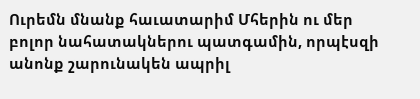Ուրեմն մնանք հաւատարիմ Մհերին ու մեր բոլոր նահատակներու պատգամին, որպէսզի անոնք շարունակեն ապրիլ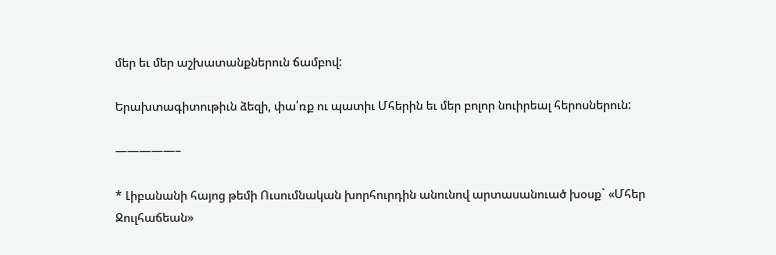մեր եւ մեր աշխատանքներուն ճամբով:

Երախտագիտութիւն ձեզի, փա՛ռք ու պատիւ Մհերին եւ մեր բոլոր նուիրեալ հերոսներուն:

—————–

* Լիբանանի հայոց թեմի Ուսումնական խորհուրդին անունով արտասանուած խօսք` «Մհեր Ջուլհաճեան»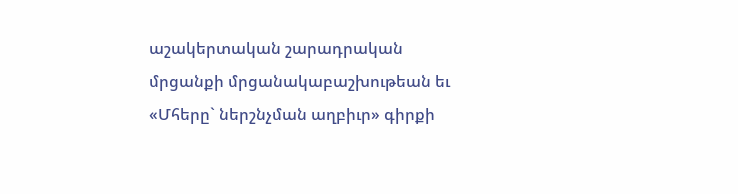աշակերտական շարադրական մրցանքի մրցանակաբաշխութեան եւ «Մհերը` ներշնչման աղբիւր» գիրքի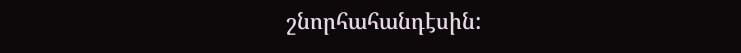շնորհահանդէսին: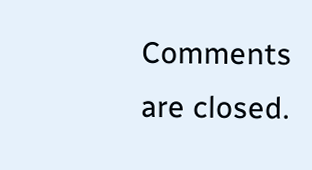Comments are closed.